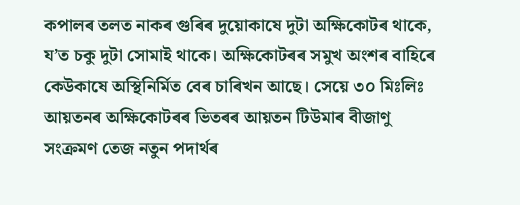কপালৰ তলত নাকৰ গুৰিৰ দুয়োকাষে দুটা অক্ষিকোটৰ থাকে, য’ত চকু দুটা সোমাই থাকে। অক্ষিকোটৰৰ সমুখ অংশৰ বাহিৰে কেউকাষে অস্থিনিৰ্মিত বেৰ চাৰিখন আছে। সেয়ে ৩০ মিঃলিঃ আয়তনৰ অক্ষিকোটৰৰ ভিতৰৰ আয়তন টিউমাৰ বীজাণু সংক্ৰমণ তেজ নতুন পদাৰ্থৰ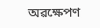অৱক্ষেপণ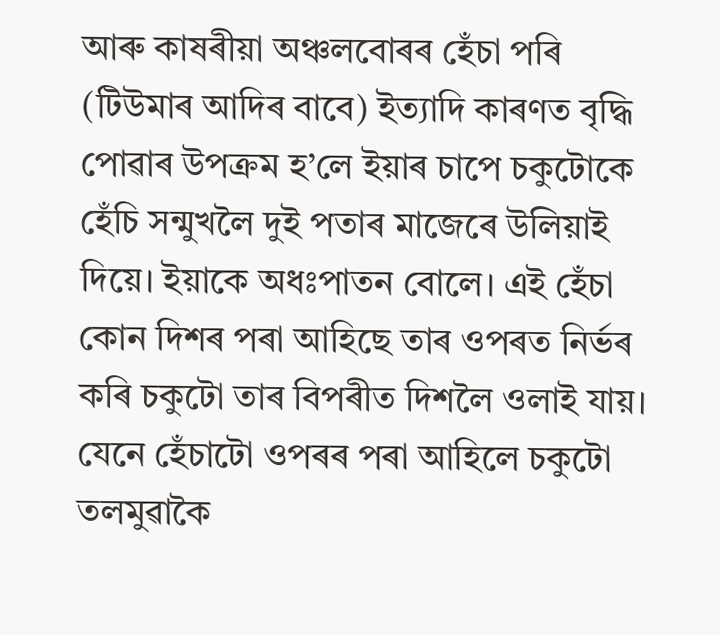আৰু কাষৰীয়া অঞ্চলবোৰৰ হেঁচা পৰি (টিউমাৰ আদিৰ বাবে) ইত্যাদি কাৰণত বৃদ্ধি পোৱাৰ উপক্ৰম হ’লে ইয়াৰ চাপে চকুটোকে হেঁচি সন্মুখলৈ দুই পতাৰ মাজেৰে উলিয়াই দিয়ে। ইয়াকে অধঃপাতন বোলে। এই হেঁচা কোন দিশৰ পৰা আহিছে তাৰ ওপৰত নিৰ্ভৰ কৰি চকুটো তাৰ বিপৰীত দিশলৈ ওলাই যায়। যেনে হেঁচাটো ওপৰৰ পৰা আহিলে চকুটো তলমুৱাকৈ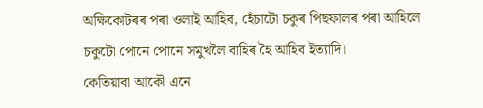অক্ষিকোটৰৰ পৰা ওলাই আহিব, হেঁচাটো চকুৰ পিছফালৰ পৰা আহিলে চকুটো পোনে পোনে সমুখলৈ বাহিৰ হৈ আহিব ইত্যাদি।
কেতিয়াবা আকৌ এনে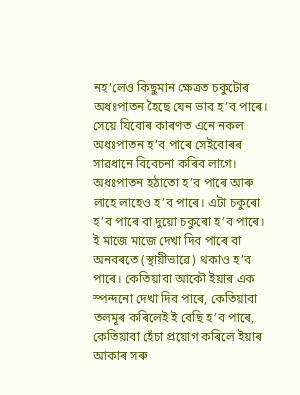নহ’লেও কিছুমান ক্ষেত্ৰত চকুটোৰ অধঃপাতন হৈছে যেন ভাব হ’ব পাৰে। সেয়ে যিবোৰ কাৰণত এনে নকল অধঃপাতন হ’ব পাৰে সেইবোৰৰ সাৱধানে বিবেচনা কৰিব লাগে।
অধঃপাতন হঠাতো হ’ব পাৰে আৰু লাহে লাহেও হ’ব পাৰে। এটা চকুৰো হ’ব পাৰে বা দুয়ো চকুৰো হ’ব পাৰে। ই মাজে মাজে দেখা দিব পাৰে বা অনবৰতে (স্থায়ীভাৱে) থকাও হ’ব পাৰে। কেতিয়াবা আকৌ ইয়াৰ এক স্পন্দনো দেখা দিব পাৰে, কেতিয়াবা তলমূৰ কৰিলেই ই বেছি হ’ব পাৰে, কেতিয়াবা হেঁচা প্ৰয়োগ কৰিলে ইয়াৰ আকাৰ সৰু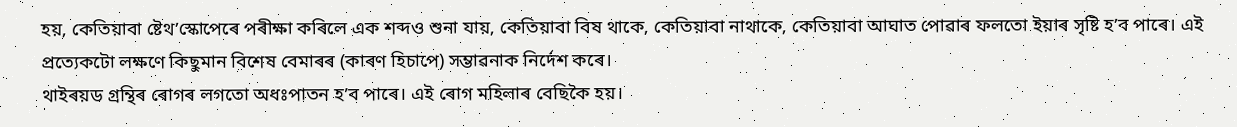হয়, কেতিয়াবা ষ্টেথ’স্কোপেৰে পৰীক্ষা কৰিলে এক শব্দও শুনা যায়, কেতিয়াবা বিষ থাকে, কেতিয়াবা নাথাকে, কেতিয়াবা আঘাত পোৱাৰ ফলতো ইয়াৰ সৃষ্টি হ’ব পাৰে। এই প্ৰত্যেকটো লক্ষণে কিছুমান বিশেষ বেমাৰৰ (কাৰণ হিচাপে) সম্ভাৱনাক নিৰ্দেশ কৰে।
থাইৰয়ড গ্ৰন্থিৰ ৰোগৰ লগতো অধঃপাতন হ’ব পাৰে। এই ৰোগ মহিলাৰ বেছিকৈ হয়।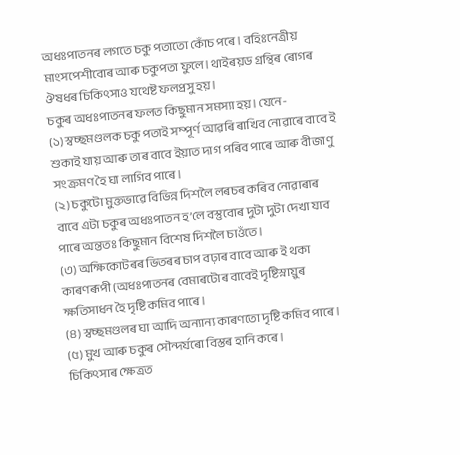অধঃপাতনৰ লগতে চকু পতাতো কোঁচ পৰে। বহিঃনেত্ৰীয় মাংসপেশীবোৰ আৰু চকুপতা ফুলে। থাইৰয়ড গ্ৰন্থিৰ ৰোগৰ ঔষধৰ চিকিৎসাও যথেষ্ট ফলপ্ৰসু হয়।
চকুৰ অধঃপাতনৰ ফলত কিছুমান সমস্যা হয়। যেনে-
(১) স্বচ্ছমণ্ডলক চকু পতাই সম্পূৰ্ণ আৱৰি ৰাখিব নোৱাৰে বাবে ই শুকাই যায় আৰু তাৰ বাবে ইয়াত দাগ পৰিব পাৰে আৰু বীজাণু সংক্ৰমণ হৈ ঘা লাগিব পাৰে।
(২) চকুটো মুক্তভাৱে বিভিন্ন দিশলৈ লৰচৰ কৰিব নোৱাৰাৰ বাবে এটা চকুৰ অধঃপাতন হ’লে বস্তুবোৰ দুটা দুটা দেখা যাব পাৰে অন্ততঃ কিছুমান বিশেষ দিশলৈ চাওঁতে।
(৩) অক্ষিকোটৰৰ ভিতৰৰ চাপ বঢ়াৰ বাবে আৰু ই থকা কাৰণৰূপী (অধঃপাতনৰ বেমাৰটোৰ বাবেই দৃষ্টিস্নায়ুৰ ক্ষতিসাধন হৈ দৃষ্টি কমিব পাৰে।
(৪) স্বচ্ছমণ্ডলৰ ঘা আদি অন্যান্য কাৰণতো দৃষ্টি কমিব পাৰে।
(৫) মুখ আৰু চকুৰ সৌন্দৰ্যৰো বিস্তৰ হানি কৰে।
চিকিৎসাৰ ক্ষেত্ৰত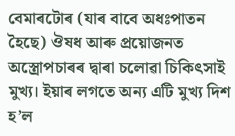বেমাৰটোৰ (যাৰ বাবে অধঃপাতন হৈছে) ঔষধ আৰু প্ৰয়োজনত অস্ত্ৰোপচাৰৰ দ্বাৰা চলোৱা চিকিৎসাই মুখ্য। ইয়াৰ লগতে অন্য এটি মুখ্য দিশ হ’ল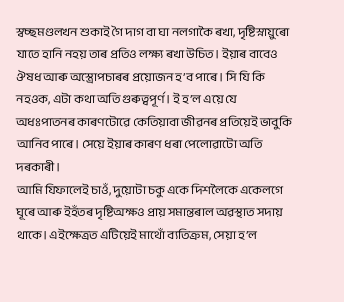স্বচ্ছমণ্ডলখন শুকাই গৈ দাগ বা ঘা নলগাকৈ ৰখা, দৃষ্টিস্নায়ুৰো যাতে হানি নহয় তাৰ প্ৰতিও লক্ষ্য ৰখা উচিত। ইয়াৰ বাবেও ঔষধ আৰু অস্ত্ৰোপচাৰৰ প্ৰয়োজন হ’ব পাৰে। সি যি কি নহওক, এটা কথা অতি গুৰুত্বপূৰ্ণ। ই হ’ল এয়ে যে অধঃপাতনৰ কাৰণটোৱে কেতিয়াবা জীৱনৰ প্ৰতিয়েই ভাবুকি আনিব পাৰে। সেয়ে ইয়াৰ কাৰণ ধৰা পেলোৱাটো অতি দৰকাৰী।
আমি যিফালেই চাওঁ, দুয়োটা চকু একে দিশলৈকে একেলগে ঘূৰে আৰু ইহঁতৰ দৃষ্টিঅক্ষও প্ৰায় সমান্তৰাল অৱস্থাত সদায় থাকে। এইক্ষেত্ৰত এটিয়েই মাথোঁ ব্যতিক্ৰম, সেয়া হ’ল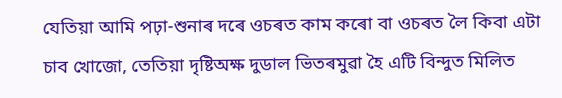যেতিয়া আমি পঢ়া-শুনাৰ দৰে ওচৰত কাম কৰো বা ওচৰত লৈ কিবা এটা চাব খোজো, তেতিয়া দৃষ্টিঅক্ষ দুডাল ভিতৰমুৱা হৈ এটি বিন্দুত মিলিত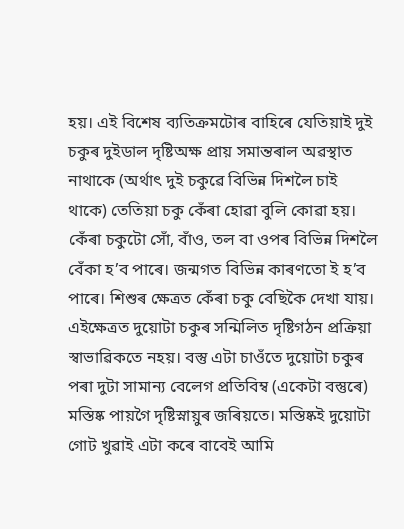হয়। এই বিশেষ ব্যতিক্ৰমটোৰ বাহিৰে যেতিয়াই দুই চকুৰ দুইডাল দৃষ্টিঅক্ষ প্ৰায় সমান্তৰাল অৱস্থাত নাথাকে (অৰ্থাৎ দুই চকুৱে বিভিন্ন দিশলৈ চাই থাকে) তেতিয়া চকু কেঁৰা হোৱা বুলি কোৱা হয়।
কেঁৰা চকুটো সোঁ, বাঁও, তল বা ওপৰ বিভিন্ন দিশলৈ বেঁকা হ’ব পাৰে। জন্মগত বিভিন্ন কাৰণতো ই হ’ব পাৰে। শিশুৰ ক্ষেত্ৰত কেঁৰা চকু বেছিকৈ দেখা যায়। এইক্ষেত্ৰত দুয়োটা চকুৰ সন্মিলিত দৃষ্টিগঠন প্ৰক্ৰিয়া স্বাভাৱিকতে নহয়। বস্তু এটা চাওঁতে দুয়োটা চকুৰ পৰা দুটা সামান্য বেলেগ প্ৰতিবিম্ব (একেটা বস্তুৰে) মস্তিষ্ক পায়গৈ দৃষ্টিস্নায়ুৰ জৰিয়তে। মস্তিষ্কই দুয়োটা গোট খুৱাই এটা কৰে বাবেই আমি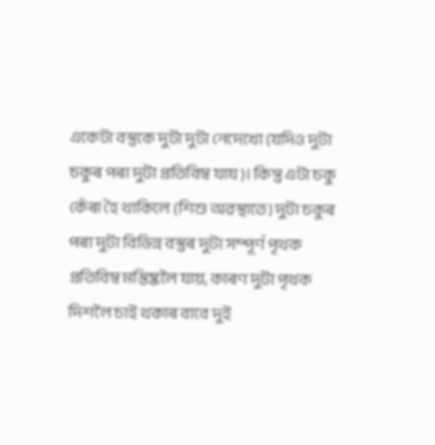একেটা বস্তুকে দুটা দুটা নেদেখো (যদিও দুটা চকুৰ পৰা দুটা প্ৰতিবিম্ব যায)। কিন্তু এটা চকু কেঁৰা হৈ থাকিলে (শিশু অৱস্থাতে) দুটা চকুৰ পৰা দুটা বিভিন্ন বস্তুৰ দুটা সম্পূৰ্ণ পৃথক প্ৰতিবিম্ব মস্তিষ্কলৈ যায়, কাৰণ দুটা পৃথক দিশলৈ চাই থকাৰ বাবে দুই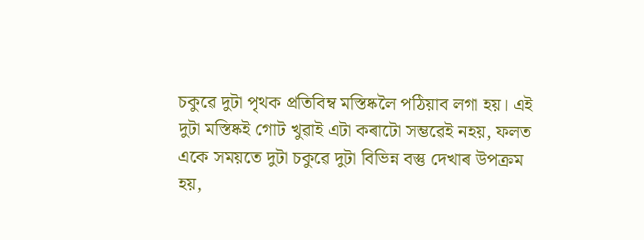চকুৱে দুটা পৃথক প্ৰতিবিম্ব মস্তিষ্কলৈ পঠিয়াব লগা হয়। এই দুটা মস্তিষ্কই গোট খুৱাই এটা কৰাটো সম্ভৱেই নহয়, ফলত একে সময়তে দুটা চকুৱে দুটা বিভিন্ন বস্তু দেখাৰ উপক্ৰম হয়,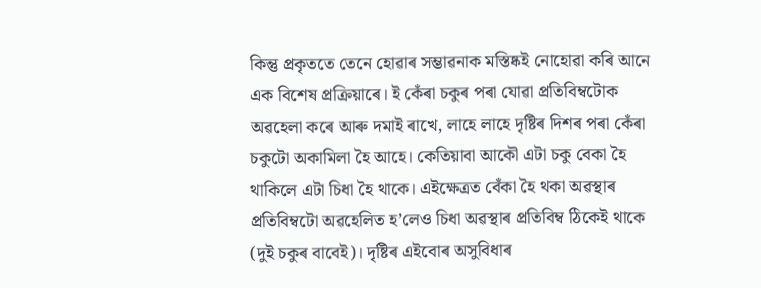কিন্তু প্ৰকৃততে তেনে হোৱাৰ সম্ভাৱনাক মস্তিষ্কই নোহোৱা কৰি আনে এক বিশেষ প্ৰক্ৰিয়াৰে। ই কেঁৰা চকুৰ পৰা যোৱা প্ৰতিবিম্বটোক অৱহেলা কৰে আৰু দমাই ৰাখে, লাহে লাহে দৃষ্টিৰ দিশৰ পৰা কেঁৰা চকুটো অকামিলা হৈ আহে। কেতিয়াবা আকৌ এটা চকু বেকা হৈ থাকিলে এটা চিধা হৈ থাকে। এইক্ষেত্ৰত বেঁকা হৈ থকা অৱস্থাৰ প্ৰতিবিম্বটো অৱহেলিত হ’লেও চিধা অৱস্থাৰ প্ৰতিবিম্ব ঠিকেই থাকে (দুই চকুৰ বাবেই)। দৃষ্টিৰ এইবোৰ অসুবিধাৰ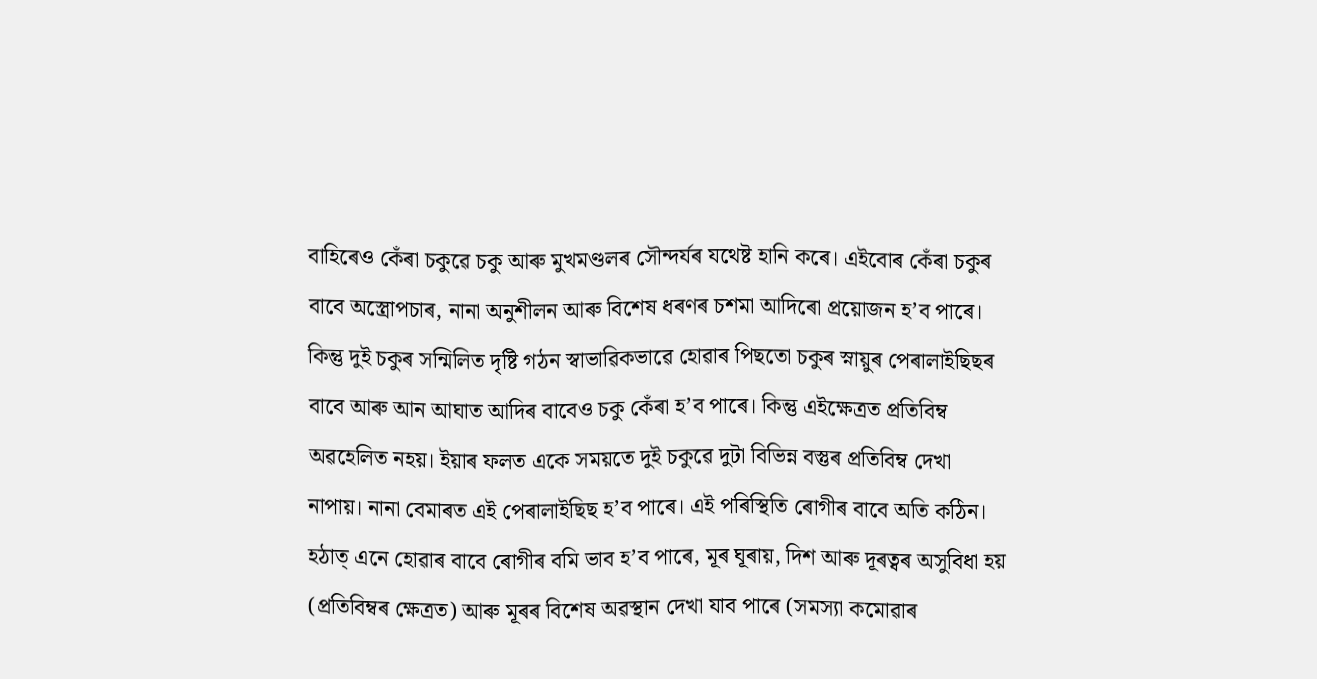বাহিৰেও কেঁৰা চকুৱে চকু আৰু মুখমণ্ডলৰ সৌন্দৰ্যৰ যথেষ্ট হানি কৰে। এইবোৰ কেঁৰা চকুৰ বাবে অস্ত্ৰোপচাৰ, নানা অনুশীলন আৰু বিশেষ ধৰণৰ চশমা আদিৰো প্ৰয়োজন হ’ব পাৰে।
কিন্তু দুই চকুৰ সন্মিলিত দৃষ্টি গঠন স্বাভাৱিকভাৱে হোৱাৰ পিছতো চকুৰ স্নায়ুৰ পেৰালাইছিছৰ বাবে আৰু আন আঘাত আদিৰ বাবেও চকু কেঁৰা হ’ব পাৰে। কিন্তু এইক্ষেত্ৰত প্ৰতিবিম্ব অৱহেলিত নহয়। ইয়াৰ ফলত একে সময়তে দুই চকুৱে দুটা বিভিন্ন বস্তুৰ প্ৰতিবিম্ব দেখা নাপায়। নানা বেমাৰত এই পেৰালাইছিছ হ’ব পাৰে। এই পৰিস্থিতি ৰোগীৰ বাবে অতি কঠিন। হঠাত্ এনে হোৱাৰ বাবে ৰোগীৰ বমি ভাব হ’ব পাৰে, মূৰ ঘূৰায়, দিশ আৰু দূৰত্বৰ অসুবিধা হয় (প্ৰতিবিম্বৰ ক্ষেত্ৰত) আৰু মূৰৰ বিশেষ অৱস্থান দেখা যাব পাৰে (সমস্যা কমোৱাৰ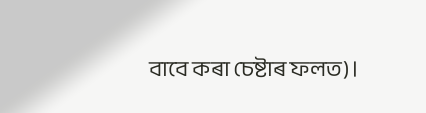বাবে কৰা চেষ্টাৰ ফলত)।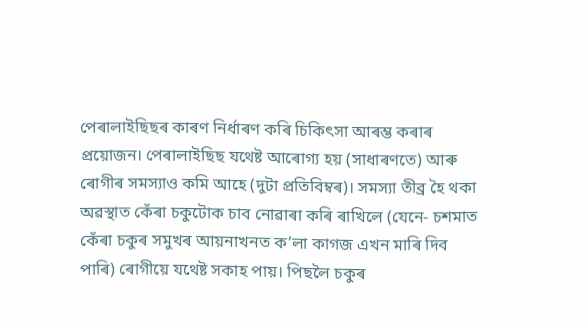পেৰালাইছিছৰ কাৰণ নিৰ্ধাৰণ কৰি চিকিৎসা আৰম্ভ কৰাৰ প্ৰয়োজন। পেৰালাইছিছ যথেষ্ট আৰোগ্য হয় (সাধাৰণতে) আৰু ৰোগীৰ সমস্যাও কমি আহে (দুটা প্ৰতিবিম্বৰ)। সমস্যা তীব্ৰ হৈ থকা অৱস্থাত কেঁৰা চকুটোক চাব নোৱাৰা কৰি ৰাখিলে (যেনে- চশমাত কেঁৰা চকুৰ সমুখৰ আয়নাখনত ক’লা কাগজ এখন মাৰি দিব পাৰি) ৰোগীয়ে যথেষ্ট সকাহ পায়। পিছলৈ চকুৰ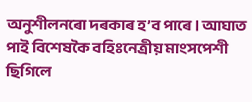অনুশীলনৰো দৰকাৰ হ’ব পাৰে। আঘাত পাই বিশেষকৈ বহিঃনেত্ৰীয় মাংসপেশী ছিগিলে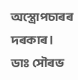অস্ত্ৰোপচাৰৰ দৰকাৰ।
ডাঃ সৌৰভ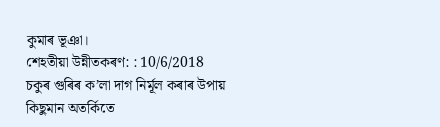কুমাৰ ভূঞা।
শেহতীয়া উন্নীতকৰণ: : 10/6/2018
চকুৰ গুৰিৰ ক’লা দাগ নিৰ্মূল কৰাৰ উপায়
কিছুমান অতৰ্কিতে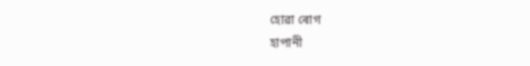হোৱা ৰোগ
হাপানী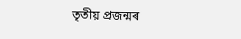তৃতীয় প্ৰজন্মৰ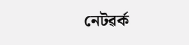নেটৱৰ্ক